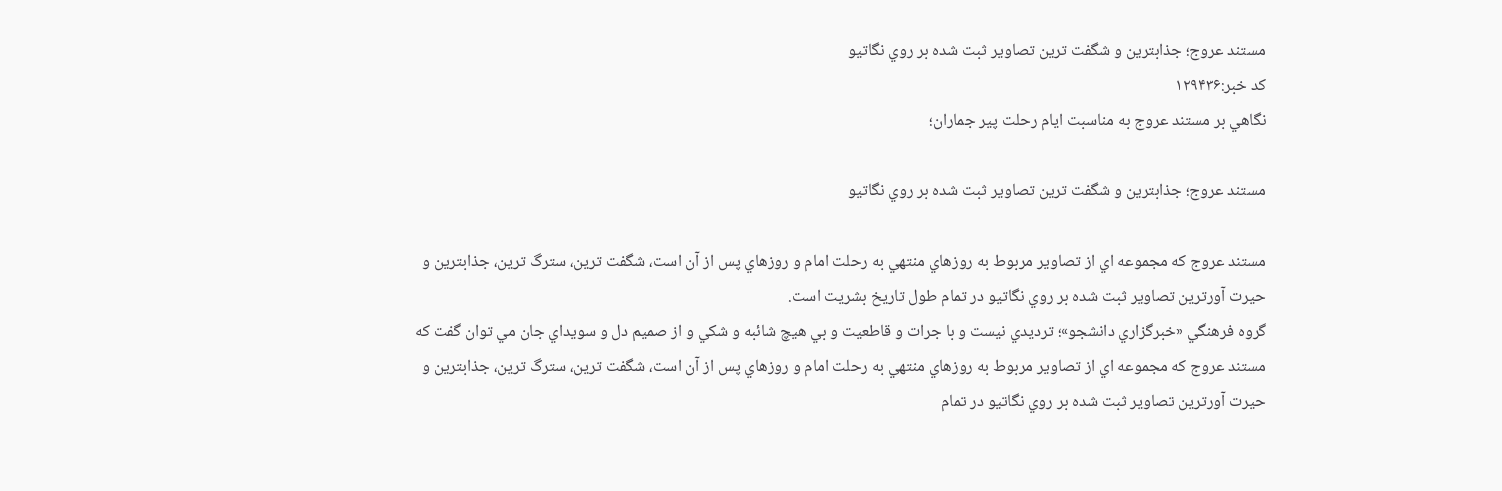مستند عروج؛ جذابترين و شگفت ترين تصاوير ثبت شده بر روي نگاتيو
کد خبر:۱۲۹۴۳۶
نگاهي بر مستند عروج به مناسبت ايام رحلت پير جماران؛

مستند عروج؛ جذابترين و شگفت ترين تصاوير ثبت شده بر روي نگاتيو

مستند عروج كه مجموعه اي از تصاوير مربوط به روزهاي منتهي به رحلت امام و روزهاي پس از آن است، شگفت ترين، سترگ ترين، ‌جذابترين و حيرت آورترين تصاوير ثبت شده بر روي نگاتيو در تمام طول تاريخ بشريت است.
گروه فرهنگي «خبرگزاري دانشجو»؛ ترديدي نيست و با جرات و قاطعيت و بي هيچ شائبه و شكي و از صميم دل و سويداي جان مي توان گفت كه مستند عروج كه مجموعه اي از تصاوير مربوط به روزهاي منتهي به رحلت امام و روزهاي پس از آن است، شگفت ترين، سترگ ترين، ‌جذابترين و حيرت آورترين تصاوير ثبت شده بر روي نگاتيو در تمام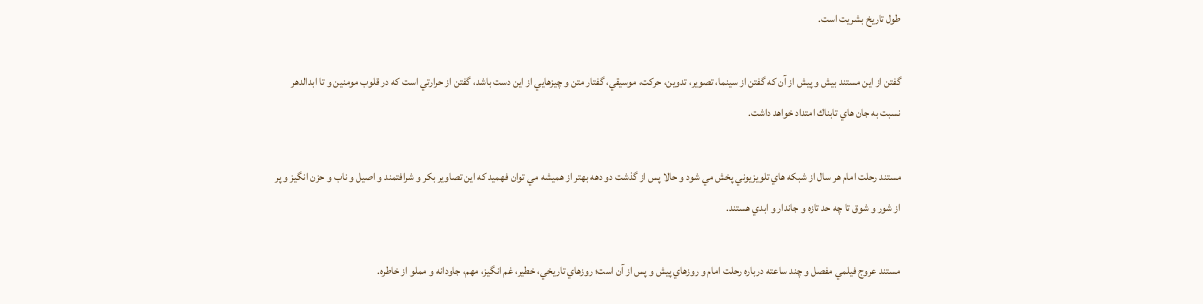طول تاريخ بشريت است.

گفتن از اين مستند بيش و پيش از آن كه گفتن از سينما، تصوير، تدوين،‌ حركت، موسيقي، گفتار متن و چيزهايي از اين دست باشد، گفتن از حرارتي است كه در قلوب مومنين و تا ابدالدهر نسبت به جان هاي تابناك امتداد خواهد داشت.

مستند رحلت امام هر سال از شبكه هاي تلويزيوني پخش مي شود و حالا پس از گذشت دو دهه بهتر از هميشه مي توان فهميد كه اين تصاوير بكر و شرافتمند و اصيل و ناب و حزن انگيز و پر از شور و شوق تا چه حد تازه و جاندار و ابدي هستند.

مستند عروج فيلمي مفصل و چند ساعته درباره رحلت امام و روزهاي پيش و پس از آن است؛ روزهاي تاريخي، خطير، ‌غم انگيز، مهم، ‌جاودانه و مملو از خاطره.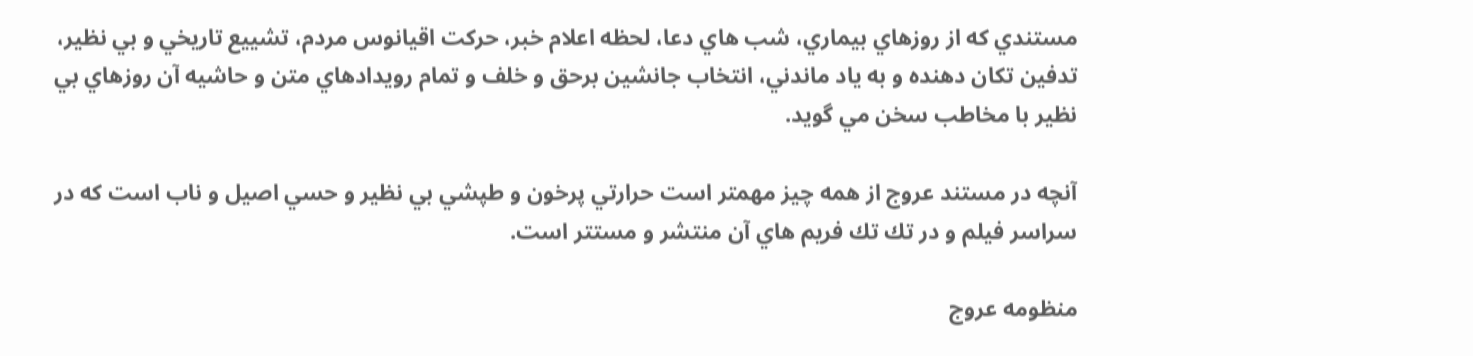مستندي كه از روزهاي بيماري، شب هاي دعا، لحظه اعلام خبر، حركت اقيانوس مردم، تشييع تاريخي و بي نظير، تدفين تكان دهنده و به ياد ماندني، انتخاب جانشين برحق و خلف و تمام رويدادهاي متن و حاشيه آن روزهاي بي نظير با مخاطب سخن مي گويد.

آنچه در مستند عروج از همه چيز مهمتر است حرارتي پرخون و طپشي بي نظير و حسي اصيل و ناب است كه در سراسر فيلم و در تك تك فريم هاي آن منتشر و مستتر است.

منظومه عروج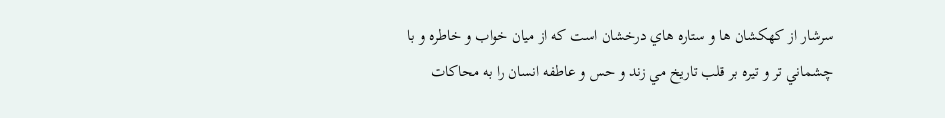سرشار از كهكشان ها و ستاره هاي درخشان است كه از ميان خواب و خاطره و با چشماني تر و تيره بر قلب تاريخ مي زند و حس و عاطفه انسان را به محاكات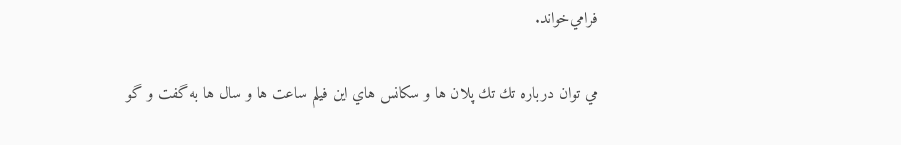فرامي‌خواند.

مي توان درباره تك تك پلان ها و سكانس هاي اين فيلم ساعت ها و سال ها به گفت و گو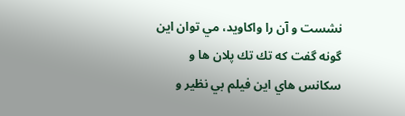نشست و آن را واكاويد، مي توان اين گونه گفت كه تك تك پلان ها و سكانس هاي اين فيلم بي نظير و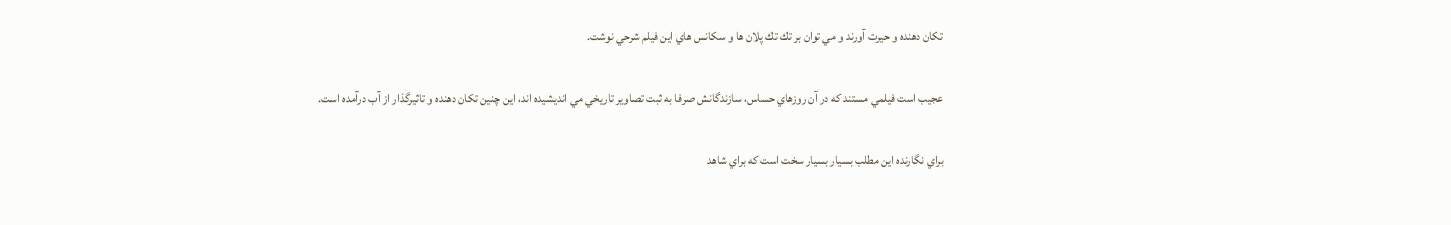تكان دهنده و حيرت آورند و مي توان بر تك تك پلان ها و سكانس هاي اين فيلم شرحي نوشت.

عجيب است فيلمي مستند كه در آن روزهاي حساس، سازندگانش صرفا به ثبت تصاوير تاريخي مي انديشيده اند، اين چنين تكان دهنده و تاثيرگذار از آب درآمده است.

براي نگارنده اين مطلب بسيار بسيار سخت است كه براي شاهد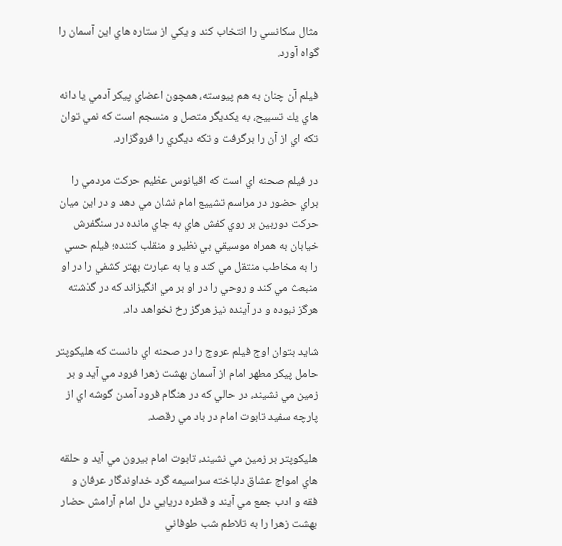مثال سكانسي را انتخاب كند و يكي از ستاره هاي اين آسمان را گواه آورد.

فيلم آن چنان به هم پيوسته، همچون اعضاي پيكر آدمي يا دانه  هاي يك تسبيح، به يكديگر متصل و منسجم است كه نمي توان تكه اي از آن را برگرفت و تكه ديگري را فروگزارد.

در فيلم صحنه اي است كه اقيانوس عظيم حركت مردمي را براي حضور در مراسم تشييع امام نشان مي دهد و در اين ميان حركت دوربين بر روي كفش هاي به جاي مانده در سنگفرش خيابان به همراه موسيقي بي نظير و منقلب كننده؛ فيلم حسي را به مخاطب منتقل مي كند و يا به عبارت بهتر كشفي را در او منبعث مي كند و روحي را در او بر مي انگيزاند كه در گذشته هرگز نبوده و در آينده نيز هرگز رخ نخواهد داد.

شايد بتوان اوج فيلم عروج را در صحنه اي دانست كه هليكوپتر حامل پيكر مطهر امام از آسمان بهشت زهرا فرود مي آيد و بر زمين مي نشيند، در حالي كه در هنگام فرود آمدن گوشه اي از پارچه سفيد تابوت امام در باد مي رقصد.

هليكوپتر بر زمين مي نشيند، تابوت امام بيرون مي آيد و حلقه هاي امواج عشاق دلباخته سراسيمه گرد خداوندگار عرفان و فقه و ادب جمع مي آيند و قطره دريايي دل امام آرامش حضار بهشت زهرا را به تلاطم شب طوفاني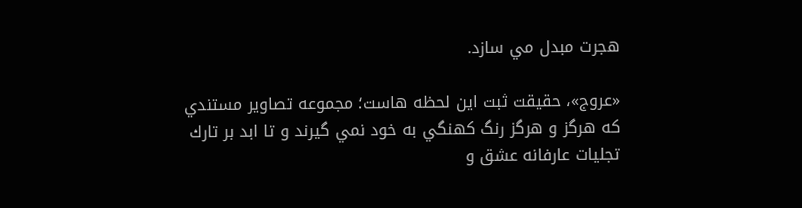هجرت مبدل مي سازد.

«عروج»، حقيقت ثبت اين لحظه هاست؛ مجموعه تصاوير مستندي كه هرگز و هرگز رنگ كهنگي به خود نمي گيرند و تا ابد بر تارك تجليات عارفانه عشق و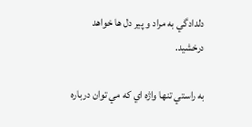دلدادگي به مراد و پير دل ها خواهد درخشيد.

به راستي تنها واژه اي كه مي توان درباره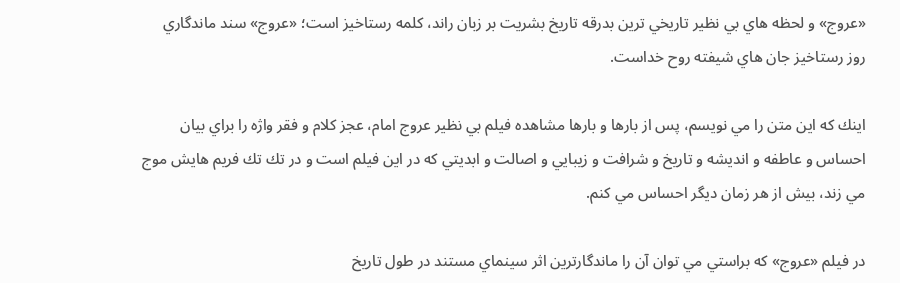«عروج» و لحظه هاي بي نظير تاريخي ترين بدرقه تاريخ بشريت بر زبان راند، كلمه رستاخيز است؛ «عروج» سند ماندگاري روز رستاخيز جان هاي شيفته روح خداست.

اينك كه اين متن را مي نويسم، پس از بارها و بارها مشاهده فيلم بي نظير عروج امام، عجز كلام و فقر واژه را براي بيان احساس و عاطفه و انديشه و تاريخ و شرافت و زيبايي و اصالت و ابديتي كه در اين فيلم است و در تك تك فريم هايش موج مي زند، بيش از هر زمان ديگر احساس مي كنم.

در فيلم «عروج» كه براستي مي توان آن را ماندگارترين اثر سينماي مستند در طول تاريخ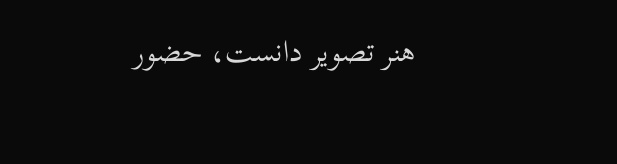هنر تصوير دانست، حضور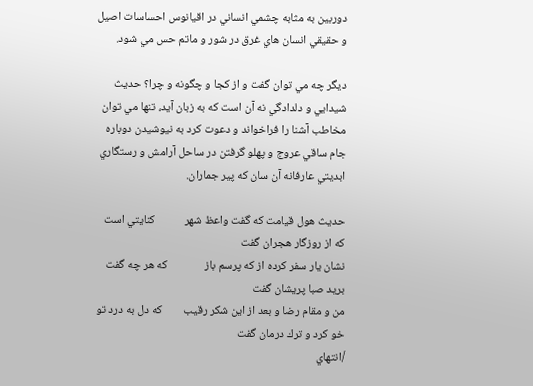دوربين به مثابه چشمي انساني در اقيانوس احساسات اصيل و حقيقي انسان هاي غرق در شور و ماتم حس مي شود.

ديگر چه مي توان گفت و از كجا و چگونه و چرا؟ حديث شيدايي و دلدادگي نه آن است كه به زبان آيد، تنها مي توان مخاطب آشنا را فراخواند و دعوت كرد به نيوشيدن دوباره جام ساقي عروج و پهلو گرفتن در ساحل آرامش و رستگاري ابديتي عارفانه آن سان كه پير جماران.

حديث هول قيامت كه گفت واعظ شهر           كنايتي است كه از روزگار هجران گفت
نشان يار سفر كرده از كه پرسم باز              كه هر چه گفت بريد صبا پريشان گفت
من و مقام رضا و بعد از اين شكر رقيب        كه دل به درد تو خو كرد و ترك درمان گفت
/انتهاي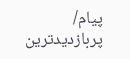پيام/
پربازدیدترین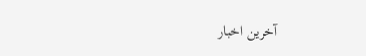آخرین اخبار